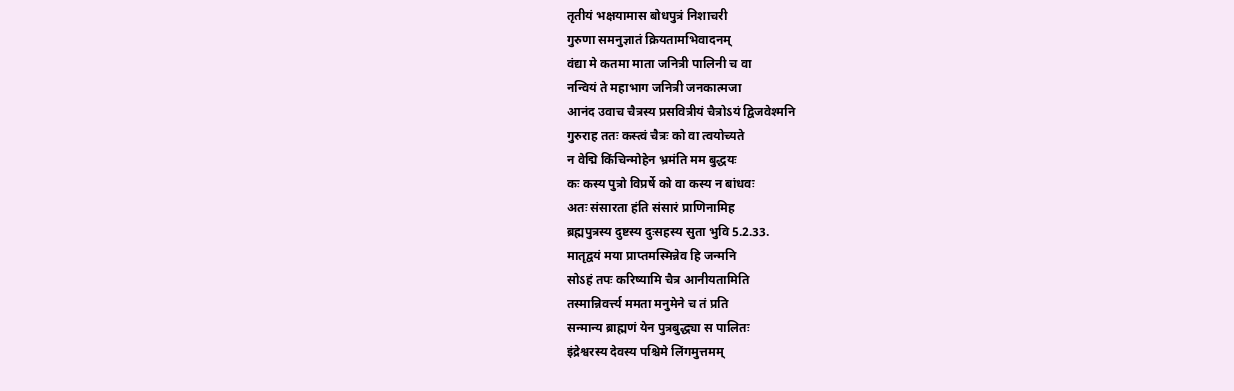तृतीयं भक्षयामास बोधपुत्रं निशाचरी
गुरुणा समनुज्ञातं क्रियतामभिवादनम्
वंद्या मे कतमा माता जनित्री पालिनी च वा
नन्वियं ते महाभाग जनित्री जनकात्मजा
आनंद उवाच चैत्रस्य प्रसवित्रीयं चैत्रोऽयं द्विजवेश्मनि
गुरुराह ततः कस्त्वं चैत्रः को वा त्वयोच्यते
न वेद्मि किंचिन्मोहेन भ्रमंति मम बुद्धयः
कः कस्य पुत्रो विप्रर्षे को वा कस्य न बांधवः
अतः संसारता हंति संसारं प्राणिनामिह
ब्रह्मपुत्रस्य दुष्टस्य दुःसहस्य सुता भुवि 5.2.33.
मातृद्वयं मया प्राप्तमस्मिन्नेव हि जन्मनि
सोऽहं तपः करिष्यामि चैत्र आनीयतामिति
तस्मान्निवर्त्त्य ममता मनुमेने च तं प्रति
सन्मान्य ब्राह्मणं येन पुत्रबुद्ध्या स पालितः
इंद्रेश्वरस्य देवस्य पश्चिमे लिंगमुत्तमम्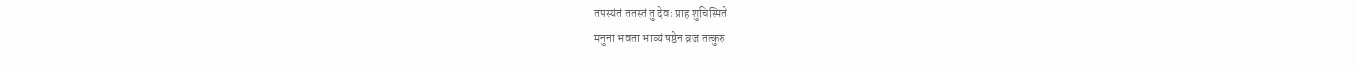तपस्यंतं ततस्तं तु देवः प्राह शुचिस्मिते
मनुना भवता भाव्यं षष्ठेन व्रज तत्कुरु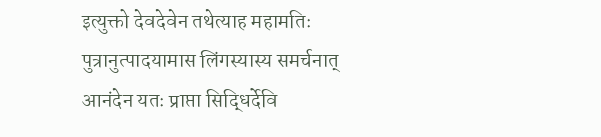इत्युक्तो देवदेवेन तथेत्याह महामतिः
पुत्रानुत्पादयामास लिंगस्यास्य समर्चनात्
आनंदेन यतः प्राप्ता सिद्धिर्देवि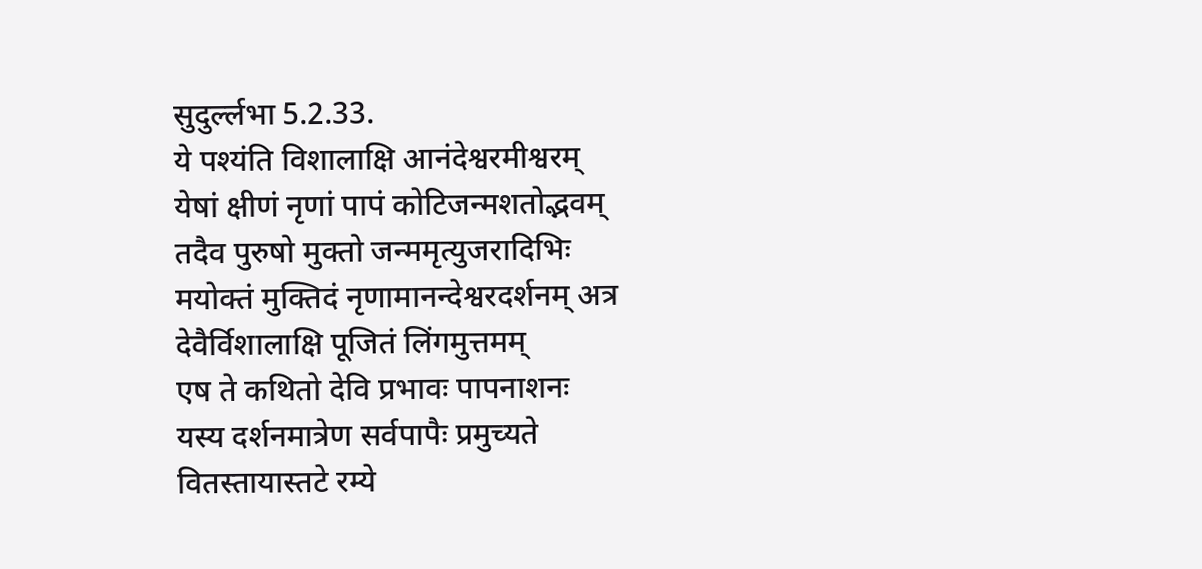सुदुर्ल्लभा 5.2.33.
ये पश्यंति विशालाक्षि आनंदेश्वरमीश्वरम्
येषां क्षीणं नृणां पापं कोटिजन्मशतोद्भवम्
तदैव पुरुषो मुक्तो जन्ममृत्युजरादिभिः
मयोक्तं मुक्तिदं नृणामानन्देश्वरदर्शनम् अत्र देवैर्विशालाक्षि पूजितं लिंगमुत्तमम्
एष ते कथितो देवि प्रभावः पापनाशनः
यस्य दर्शनमात्रेण सर्वपापैः प्रमुच्यते
वितस्तायास्तटे रम्ये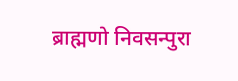ब्राह्मणो निवसन्पुरा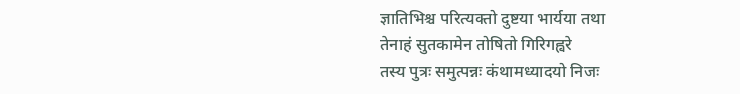ज्ञातिभिश्च परित्यक्तो दुष्टया भार्यया तथा
तेनाहं सुतकामेन तोषितो गिरिगह्वरे
तस्य पुत्रः समुत्पन्नः कंथामध्यादयो निजः